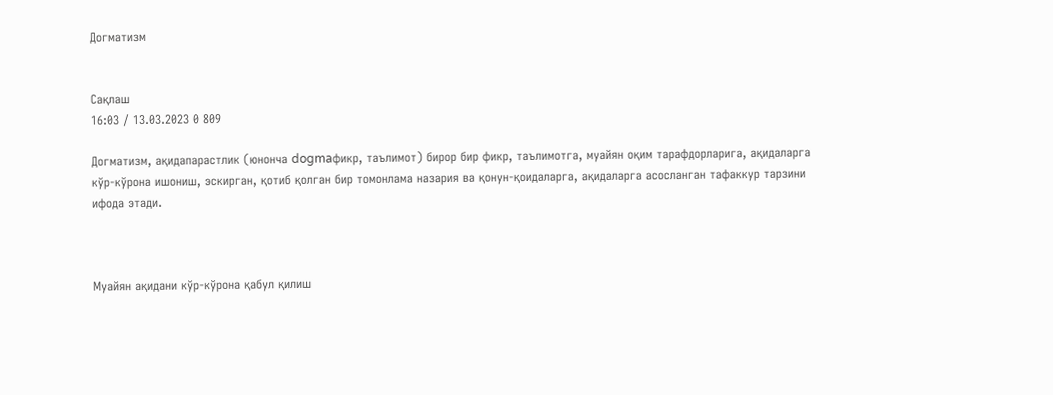Догматизм


Сақлаш
16:03 / 13.03.2023 0 809

Догматизм, ақидапарастлик (юнонча dogmaфикр, таълимот) бирор бир фикр, таълимотга, муайян оқим тарафдорларига, ақидаларга кўр-кўрона ишониш, эскирган, қотиб қолган бир томонлама назария ва қонун-қоидаларга, ақидаларга асосланган тафаккур тарзини ифода этади.



Муайян ақидани кўр-кўрона қабул қилиш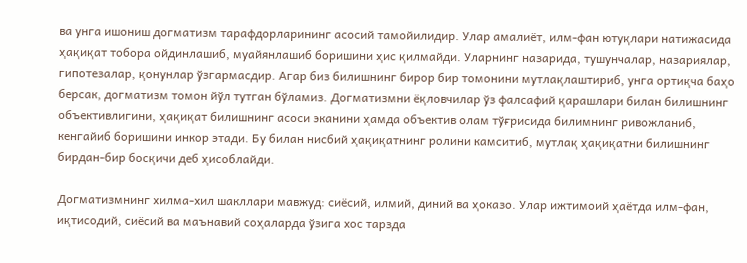ва унга ишониш догматизм тарафдорларининг асосий тамойилидир. Улар амалиёт, илм-фан ютуқлари натижасида ҳақиқат тобора ойдинлашиб, муайянлашиб боришини ҳис қилмайди. Уларнинг назарида, тушунчалар, назариялар, гипотезалар, қонунлар ўзгармасдир. Агар биз билишнинг бирор бир томонини мутлақлаштириб, унга ортиқча баҳо берсак, догматизм томон йўл тутган бўламиз. Догматизмни ёқловчилар ўз фалсафий қарашлари билан билишнинг объективлигини, ҳақиқат билишнинг асоси эканини ҳамда объектив олам тўғрисида билимнинг ривожланиб, кенгайиб боришини инкор этади. Бу билан нисбий ҳақиқатнинг ролини камситиб, мутлақ ҳақиқатни билишнинг бирдан-бир босқичи деб ҳисоблайди.

Догматизмнинг хилма-хил шакллари мавжуд: сиёсий, илмий, диний ва ҳоказо. Улар ижтимоий ҳаётда илм-фан, иқтисодий, сиёсий ва маънавий соҳаларда ўзига хос тарзда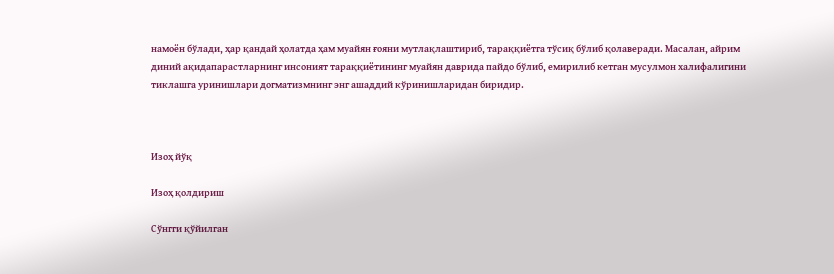намоён бўлади, ҳар қандай ҳолатда ҳам муайян ғояни мутлақлаштириб, тараққиётга тўсиқ бўлиб қолаверади. Масалан, айрим диний ақидапарастларнинг инсоният тараққиётининг муайян даврида пайдо бўлиб, емирилиб кетган мусулмон халифалигини тиклашга уринишлари догматизмнинг энг ашаддий кўринишларидан биридир.



Изоҳ йўқ

Изоҳ қолдириш

Сўнгги қўйилган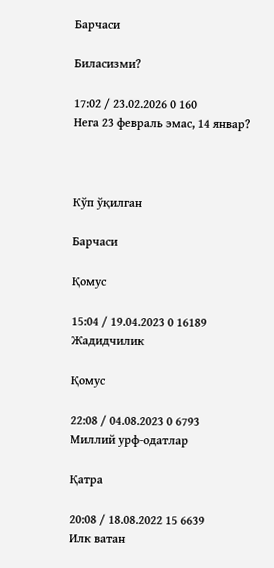Барчаси

Биласизми?

17:02 / 23.02.2026 0 160
Нега 23 февраль эмас, 14 январ?



Кўп ўқилган

Барчаси

Қомус

15:04 / 19.04.2023 0 16189
Жадидчилик

Қомус

22:08 / 04.08.2023 0 6793
Миллий урф-одатлар

Қатра

20:08 / 18.08.2022 15 6639
Илк ватан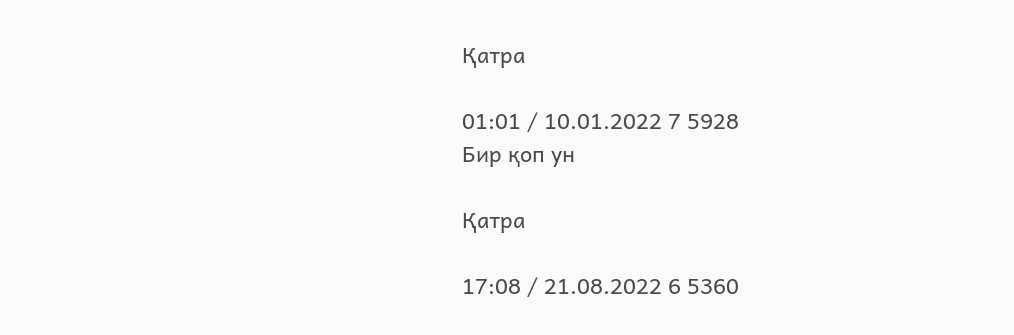Қатра

01:01 / 10.01.2022 7 5928
Бир қоп ун

Қатра

17:08 / 21.08.2022 6 5360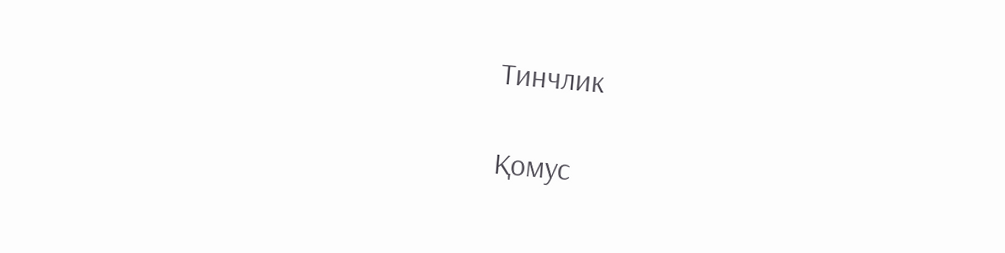Тинчлик

Қомус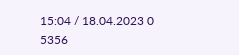15:04 / 18.04.2023 0 5356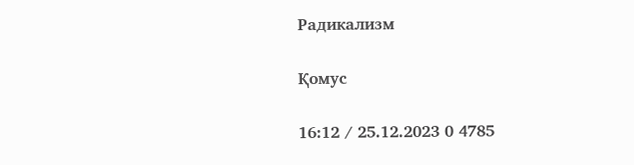Радикализм

Қомус

16:12 / 25.12.2023 0 4785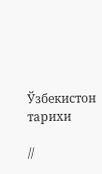Ўзбекистон тарихи

//